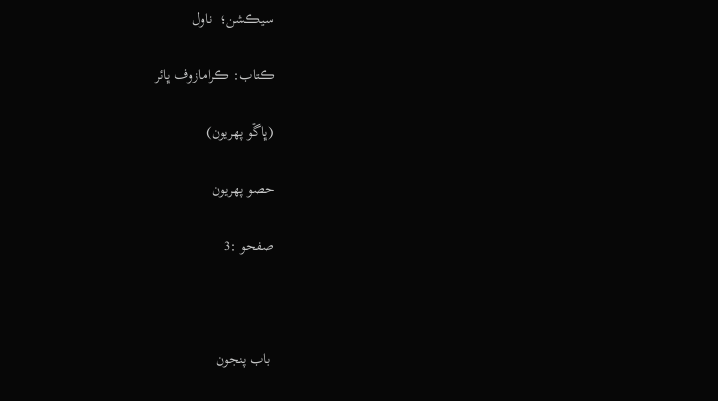سيڪشن؛  ناول

ڪتاب: ڪرامازوف ڀائر

(ڀاڱو پهريون)

حصو پهريون

صفحو :3



 باب پنجون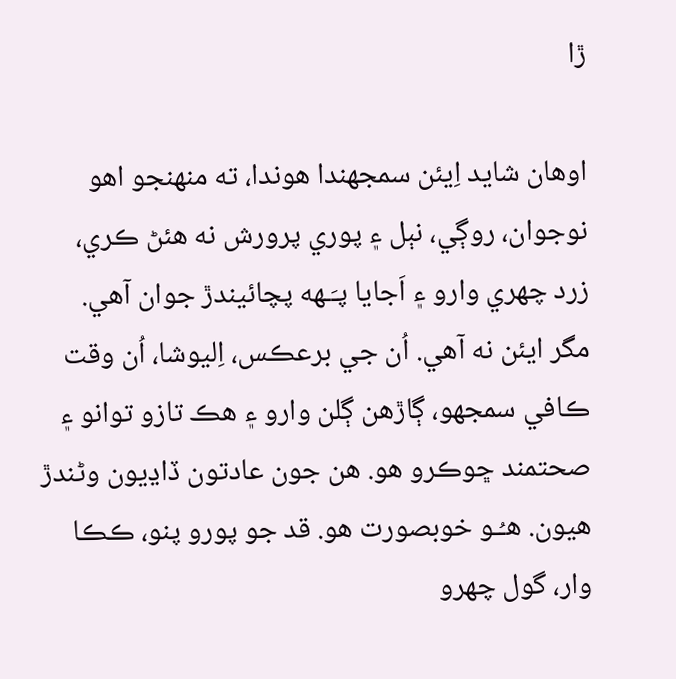ڙا

اوهان شايد اِيئن سمجهندا هوندا، ته منهنجو اهو نوجوان، روڳي، نٻل ۽ پوري پرورش نه هئڻ ڪري، زرد چهري وارو ۽ اَجايا پـَـهه پچائيندڙ جوان آهي. مگر ايئن نه آهي. اُن جي برعڪس، اِليوشا، اُن وقت ڪافي سمجهو، ڳاڙهن ڳلن وارو ۽ هڪ تازو توانو ۽ صحتمند ڇوڪرو هو. هن جون عادتون ڏاڍيون وڻندڙ هيون. هـُـو خوبصورت هو. قد جو پورو پنو، ڪڪا وار، گول چهرو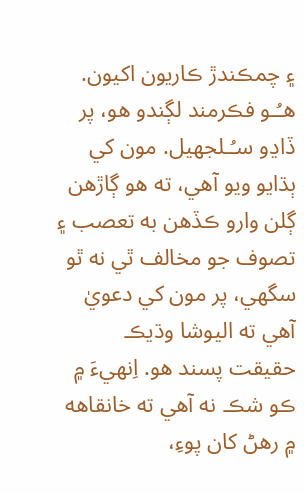۽ چمڪندڙ ڪاريون اکيون. هـُـو فڪرمند لڳندو هو، پر ڏاڍو سـُـلجهيل. مون کي ٻڌايو ويو آهي، ته هو ڳاڙهن ڳلن وارو ڪڏهن به تعصب ۽ تصوف جو مخالف ٿي نه ٿو سگهي، پر مون کي دعويٰ آهي ته اليوشا وڌيڪ حقيقت پسند هو. اِنهيءَ ۾ ڪو شڪ نه آهي ته خانقاهه ۾ رهڻ کان پوءِ،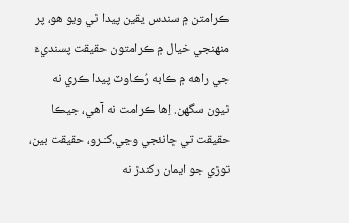ڪرامتن ۾ سندس يقين پيدا ٿي ويو هو، پر منهنجي خيال ۾ ڪرامتون حقيقت پسنديءَ جي راهه ۾ ڪابه رُڪاوٽ پيدا ڪري نه ٿيون سگهن. اِها ڪرامت نه آهي، جيڪا حقيقت تي ڇانئجي وڃي.کـَـرو، حقيقت بين، توڙي جو ايمان رکندڙ نه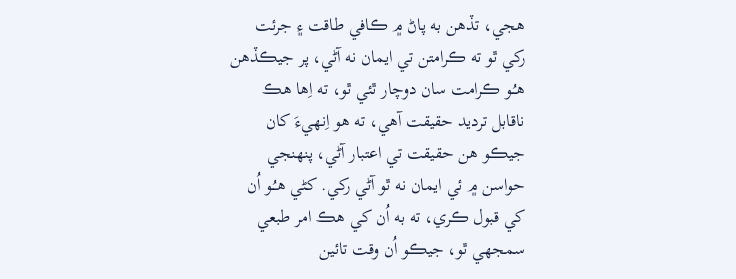هجي، تڏهن به پاڻ ۾ ڪافي طاقت ۽ جرئت رکي ٿو ته ڪرامتن تي ايمان نه آڻي، پر جيڪڏهن هـُـو ڪرامت سان دوچار ٿئي ٿو، ته اِها هڪ ناقابل ترديد حقيقت آهي، ته هو اِنهيءَ کان جيڪو هن حقيقت تي اعتبار آڻي، پنهنجي حواسن ۾ ئي ايمان نه ٿو آڻي رکي. کڻي هـُـو اُن کي قبول ڪري، ته به اُن کي هڪ امر طبعي سمجهي ٿو، جيڪو اُن وقت تائين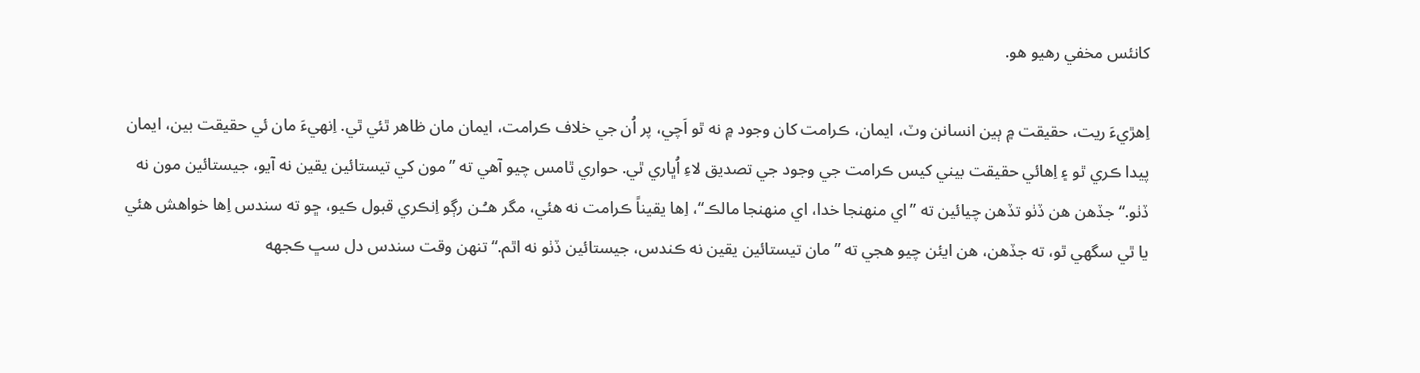کانئس مخفي رهيو هو.

اِهڙيءَ ريت، حقيقت ۾ ٻين انسانن وٽ، ايمان، ڪرامت کان وجود ۾ نه ٿو اَچي، پر اُن جي خلاف ڪرامت، ايمان مان ظاهر ٿئي ٿي. اِنهيءَ مان ئي حقيقت بين، ايمان پيدا ڪري ٿو ۽ اِهائي حقيقت بيني کيس ڪرامت جي وجود جي تصديق لاءِ اُڀاري ٿي. حواري ٿامس چيو آهي ته ”مون کي تيستائين يقين نه آيو، جيستائين مون نه ڏٺو.“ جڏهن هن ڏٺو تڏهن چيائين ته ”اي منهنجا خدا، اي منهنجا مالڪ“، اِها يقيناً ڪرامت نه هئي، مگر هـُـن رڳو اِنڪري قبول ڪيو، ڇو ته سندس اِها خواهش هئي يا ٿي سگهي ٿو، ته جڏهن، هن ايئن چيو هجي ته ”مان تيستائين يقين نه ڪندس، جيستائين ڏٺو نه اٿم.“ تنهن وقت سندس دل سڀ ڪجهه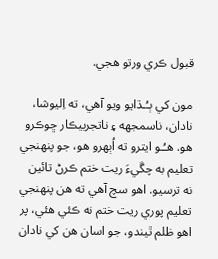قبول ڪري ورتو هجي.

مون کي ٻـُـڌايو ويو آهي، ته اِليوشا، نادان، ناسمجهه ۽ ناتجربيڪار ڇوڪرو هو. هـُـو ايترو ته اُٻهرو هو، جو پنهنجي تعليم به چڱيءَ ريت ختم ڪرڻ تائين نه ترسيو. اهو سچ آهي ته هن پنهنجي تعليم پوري ريت ختم نه ڪئي هئي، پر اهو ظلم ٿيندو، جو اسان هن کي نادان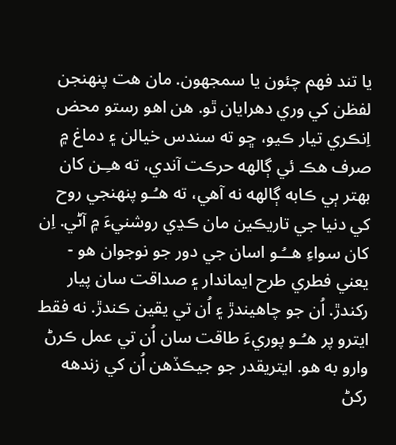يا تند فهم چئون يا سمجهون. مان هت پنهنجن لفظن کي وري دهرايان ٿو. هن اهو رستو محض اِنڪري تيار ڪيو، ڇو ته سندس خيالن ۽ دماغ ۾ صرف هڪ ئي ڳالهه حرڪت آندي، ته هـِـن کان بهتر ٻي ڪابه ڳالهه نه آهي، ته هـُـو پنهنجي روح کي دنيا جي تاريڪين مان ڪڍي روشنيءَ ۾ آڻي. اِن کان سواءِ هــُـو اسان جي دور جو نوجوان هو - يعني فطري طرح ايماندار ۽ صداقت سان پيار رکندڙ. اُن جو چاهيندڙ ۽ اُن تي يقين ڪندڙ. نه فقط ايترو پر هـُـو پوريءَ طاقت سان اُن تي عمل ڪرڻ وارو به هو. ايتريقدر جو جيڪڏهن اُن کي زندهه رکڻ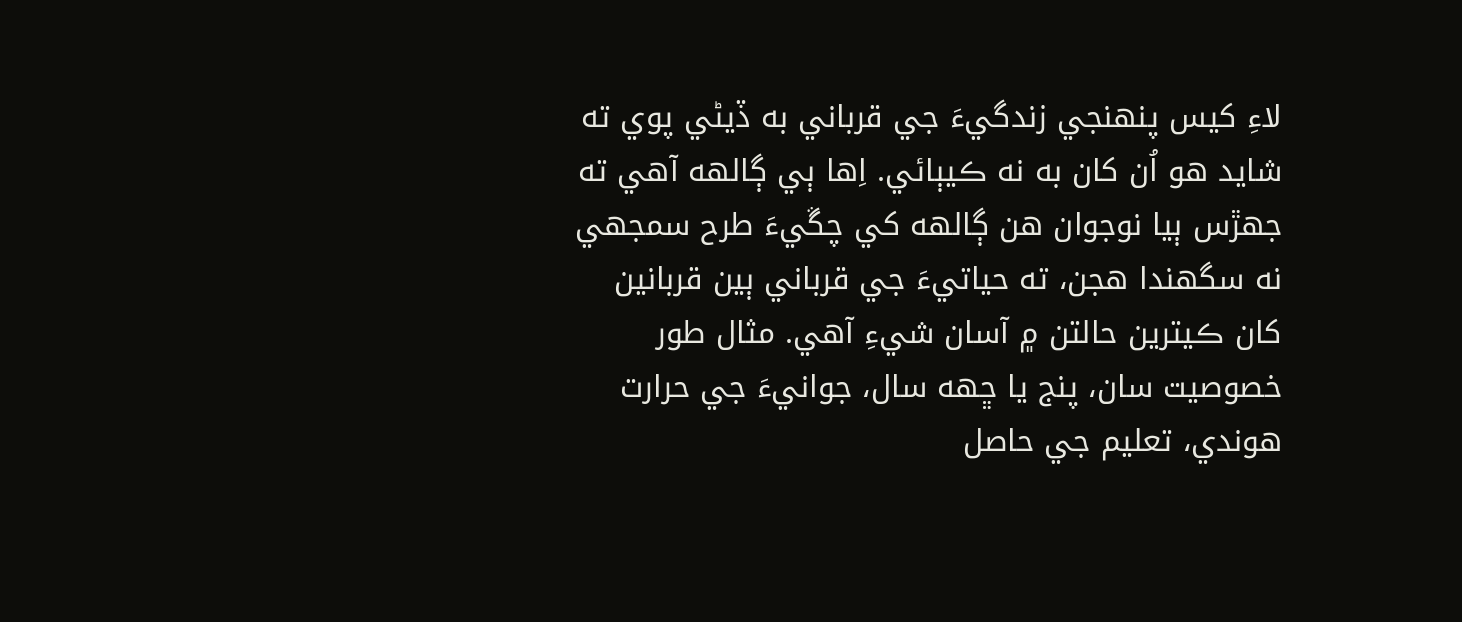لاءِ کيس پنهنجي زندگيءَ جي قرباني به ڏيڻي پوي ته شايد هو اُن کان به نه ڪيٻائي. اِها ٻي ڳالهه آهي ته جهڙس ٻيا نوجوان هن ڳالهه کي چڱيءَ طرح سمجهي نه سگهندا هجن، ته حياتيءَ جي قرباني ٻين قربانين کان ڪيترين حالتن ۾ آسان شيءِ آهي. مثال طور خصوصيت سان، پنج يا ڇهه سال، جوانيءَ جي حرارت هوندي، تعليم جي حاصل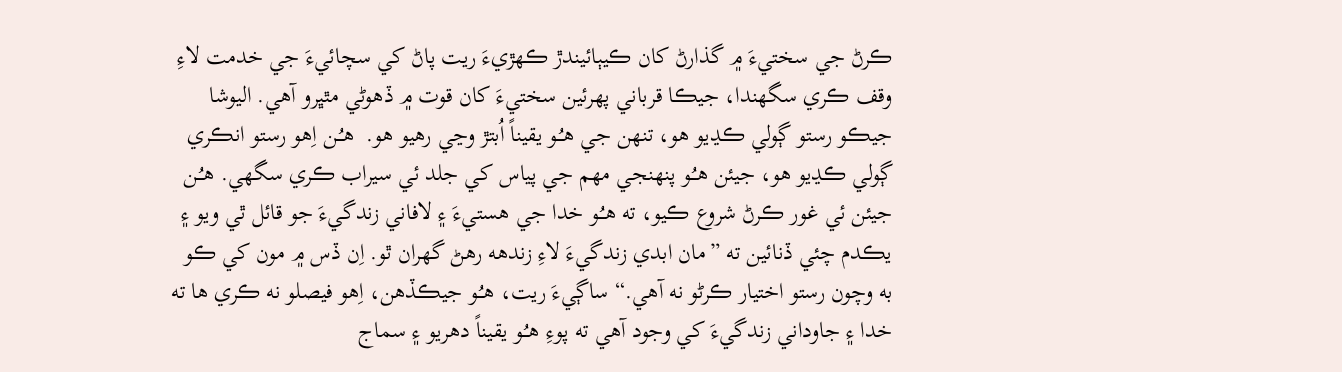ڪرڻ جي سختيءَ ۾ گذارڻ کان ڪيٻائيندڙ ڪهڙيءَ ريت پاڻ کي سچائيءَ جي خدمت لاءِ وقف ڪري سگهندا، جيڪا قرباني پهرئين سختيءَ کان قوت ۾ ڏهوڻي مٿڀرو آهي. اليوشا جيڪو رستو ڳولي ڪڍيو هو، تنهن جي هـُـو يقيناً اُبتڙ وڃي رهيو هو.  هـُـن اِهو رستو انڪري ڳولي ڪڍيو هو، جيئن هـُـو پنهنجي مهم جي پياس کي جلد ئي سيراب ڪري سگهي. هـُـن جيئن ئي غور ڪرڻ شروع ڪيو، ته هـُـو خدا جي هستيءَ ۽ لافاني زندگيءَ جو قائل ٿي ويو ۽ يڪدم چئي ڏنائين ته ”مان ابدي زندگيءَ لاءِ زندهه رهڻ گهران ٿو. اِن ڏس ۾ مون کي ڪو به وچون رستو اختيار ڪرڻو نه آهي.“ ساڳيءَ ريت، هـُـو جيڪڏهن، اِهو فيصلو نه ڪري ها ته خدا ۽ جاوداني زندگيءَ کي وجود آهي ته پوءِ هـُـو يقيناً دهريو ۽ سماج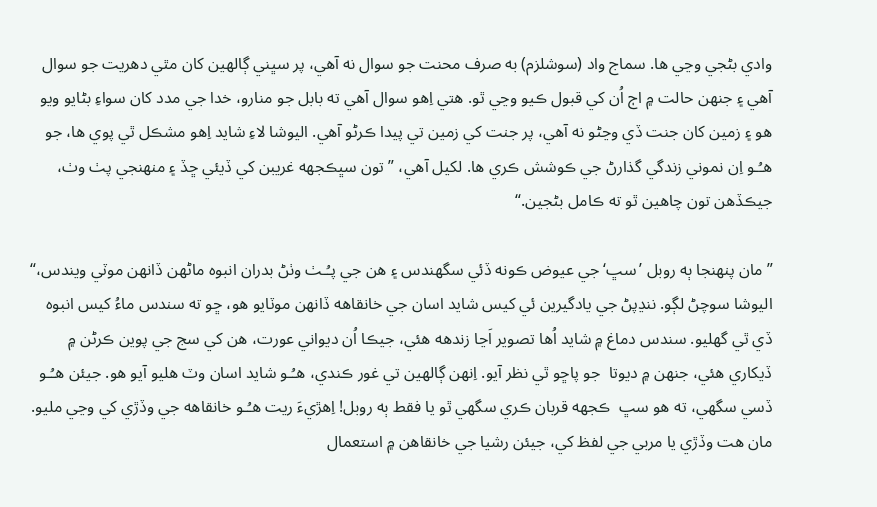وادي بڻجي وڃي ها. سماج واد (سوشلزم) به صرف محنت جو سوال نه آهي، پر سڀني ڳالهين کان مٿي دهريت جو سوال آهي ۽ جنهن حالت ۾ اڄ اُن کي قبول ڪيو وڃي ٿو. هتي اِهو سوال آهي ته بابل جو منارو، خدا جي مدد کان سواءِ بڻايو ويو هو ۽ زمين کان جنت ڏي وڃڻو نه آهي، پر جنت کي زمين تي پيدا ڪرڻو آهي. اليوشا لاءِ شايد اِهو مشڪل ٿي پوي ها، جو هـُـو اِن نموني زندگي گذارڻ جي ڪوشش ڪري ها. لکيل آهي، ”تون سڀڪجهه غريبن کي ڏيئي ڇڏ ۽ منهنجي پٺ وٺ، جيڪڏهن تون چاهين ٿو ته ڪامل بڻجين.“

”مان پنهنجا ٻه روبل ’سڀ‘ جي عيوض ڪونه ڏئي سگهندس ۽ هن جي پـُـٺ وٺڻ بدران انبوه ماڻهن ڏانهن موٽي ويندس،“ اليوشا سوچڻ لڳو. ننڍپڻ جي يادگيرين ئي کيس شايد اسان جي خانقاهه ڏانهن موٽايو هو، ڇو ته سندس ماءُ کيس انبوه ڏي ٿي گهليو. سندس دماغ ۾ شايد اُها تصوير اَڃا زندهه هئي، جيڪا اُن ديواني عورت، هن کي سج جي پوين ڪرڻن ۾ ڏيکاري هئي، جنهن ۾ ديوتا  جو پاڇو ٿي نظر آيو. اِنهن ڳالهين تي غور ڪندي، هـُـو شايد اسان وٽ هليو آيو هو. جيئن هـُـو ڏسي سگهي، ته هو سڀ  ڪجهه قربان ڪري سگهي ٿو يا فقط ٻه روبل! اِهڙيءَ ريت هـُـو خانقاهه جي وڏڙي کي وڃي مليو. مان هت وڏڙي يا مربي جي لفظ کي، جيئن رشيا جي خانقاهن ۾ استعمال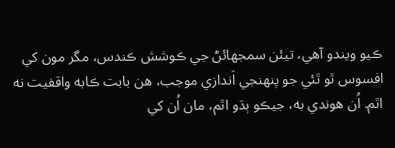ڪيو ويندو آهي، تيئن سمجهائڻ جي ڪوشش ڪندس، مگر مون کي افسوس ٿو ٿئي جو پنهنجي اَندازي موجب، هن بابت ڪابه واقفيت نه اٿم. اُن هوندي به، جيڪو ٻڌو اٿم، مان اُن کي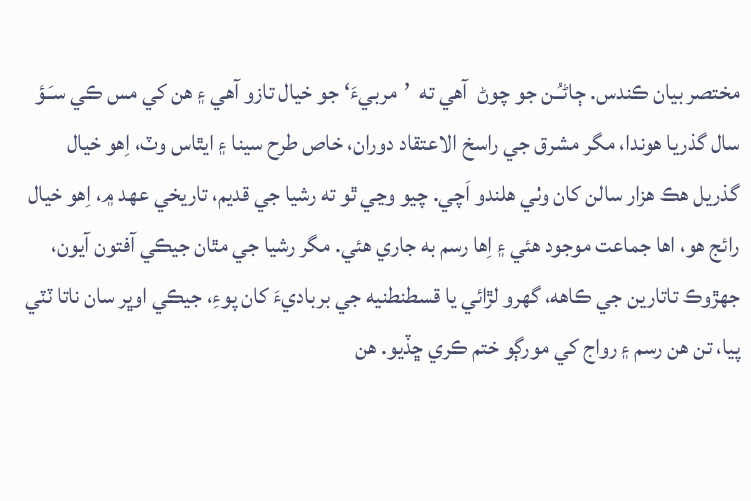مختصر بيان ڪندس. ڄاڻـُـن جو چوڻ  آهي ته  ’مربيءَ‘ جو خيال تازو آهي ۽ هن کي مس ڪي سـَـؤ سال گذريا هوندا، مگر مشرق جي راسخ الاعتقاد دوران، خاص طرح سينا ۽ ايٿاس وٽ، اِهو خيال گذريل هڪ هزار سالن کان وٺي هلندو اَچي. چيو وڃي ٿو ته رشيا جي قديم، تاريخي عهد ۾، اِهو خيال رائج هو، اها جماعت موجود هئي ۽ اِها رسم به جاري هئي. مگر رشيا جي مٿان جيڪي آفتون آيون، جهڙوڪ تاتارين جي ڪاهه، گهرو لڙائي يا قسطنطنيه جي برباديءَ کان پوءِ، جيڪي اوڀر سان ناتا ٽٽي پيا، تن هن رسم ۽ رواج کي مورڳو ختم ڪري ڇڏيو. هن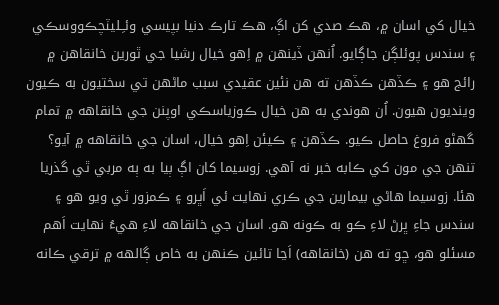خيال کي اسان ۾، هڪ صدي کن اڳ، هڪ تارڪ دنيا بپيسي وئـِـليٽچڪووسڪي ۽ سندس پوئلڳن جاڳايو. اُنهن ڏينهن ۾ اِهو خيال رشيا جي ٿورين خانقاهن ۾ رائج هو ۽ ڪڏهن ڪڏهن ته هن نئين عقيدي سبب ماڻهن تي سختيون به ڪيون وينديون هيون. اُن هوندي به هن خيال ڪوزياسڪي اوپنن جي خانقاهه ۾ تمام گهڻو فروغ حاصل ڪيو. ڪڏهن ۽ ڪيئن اِهو خيال، اسان جي خانقاهه ۾ آيو؟ تنهن جي مون کي ڪابه خبر نه آهي. زوسيما کان اڳ ٻيا به ٻه مربي ٿي گذريا هئا. زوسيما هاڻي بيمارين جي ڪري نهايت ئي اَڀرو ۽ ڪمزور ٿي ويو هو ۽ سندس جاءِ ڀرڻ لاءِ ڪو به ڪونه هو. اسان جي خانقاهه لاءِ هيءُ نهايت اَهم مسئلو هو، ڇو ته هن (خانقاهه) اَڃا تائين ڪنهن به خاص ڳالهه ۾ ترقي ڪانه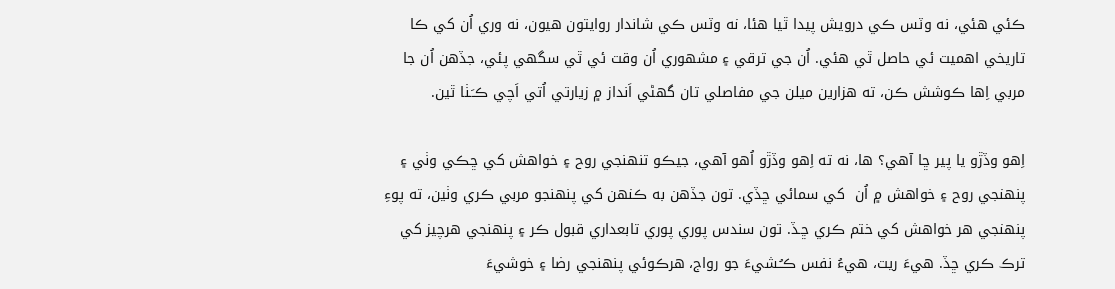ڪئي هئي، نه وٽس ڪي درويش پيدا ٿيا هئا، نه وٽس ڪي شاندار روايتون هيون، نه وري اُن کي ڪا تاريخي اهميت ئي حاصل ٿي هئي. اُن جي ترقي ۽ مشهوري اُن وقت ئي ٿي سگهي پئي، جڏهن اُن جا مربي اِها ڪوشش ڪن، ته هزارين ميلن جي مفاصلي تان گهڻي اَنداز ۾ زيارتي اُتي اَچي ڪـَـٺا ٿين.

اِهو وڏڙو يا پير ڇا آهي؟ ها، نه ته اِهو وڏڙو اُهو آهي، جيڪو تنهنجي روح ۽ خواهش کي ڇڪي وٺي ۽ پنهنجي روح ۽ خواهش ۾ اُن  کي سمائي ڇڏي. تون جڏهن به ڪنهن کي پنهنجو مربي ڪري وٺين، ته پوءِ پنهنجي هر خواهش کي ختم ڪري ڇـڏ. تون سندس پوري پوري تابعداري قبول ڪر ۽ پنهنجي هرچيز کي ترڪ ڪري ڇڏ. هيءَ ريت، هيءُ نفس ڪـُـشيءَ جو رواج، هرڪوئي پنهنجي رضا ۽ خوشيءَ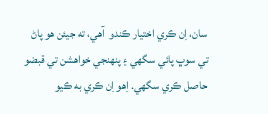سان، اِن ڪري اختيار ڪندو  آهي، ته جيئن هو پاڻ تي سوڀ پائي سگهي ۽ پنهنجي خواهشن تي قبضو حاصل ڪري سگهي. اِهو اِن ڪري به ڪيو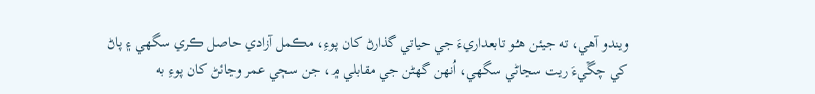ويندو آهي، ته جيئن هـُـو تابعداريءَ جي حياتي گذارڻ کان پوءِ، مڪمل آزادي حاصل ڪري سگهي ۽ پاڻ کي چڱيءَ ريت سڃاڻي سگهي، اُنهن گهڻن جي مقابلي ۾، جن سڄي عمر وڃائڻ کان پوءِ به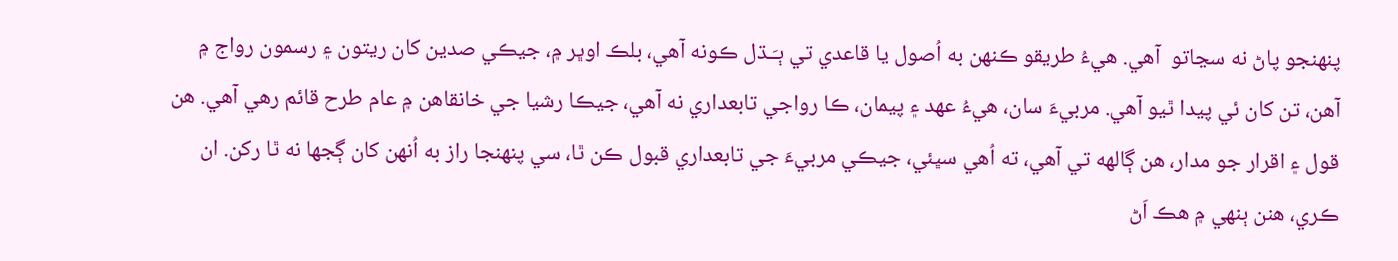پنهنجو پاڻ نه سڃاتو  آهي. هيءُ طريقو ڪنهن به اُصول يا قاعدي تي ٻـَـڌل ڪونه آهي، بلڪ اوڀر ۾، جيڪي صدين کان ريتون ۽ رسمون رواج ۾ آهن، تن کان ئي پيدا ٿيو آهي. مربيءَ سان، هيءُ عهد ۽ پيمان، ڪا رواجي تابعداري نه آهي، جيڪا رشيا جي خانقاهن ۾ عام طرح قائم رهي آهي. هن قول ۽ اقرار جو مدار، هن ڳالهه تي آهي، ته اُهي سڀئي، جيڪي مربيءَ جي تابعداري قبول ڪن ٿا، سي پنهنجا راز به اُنهن کان ڳجها نه ٿا رکن. ان ڪري، هنن ٻنهي ۾ هڪ اَڻ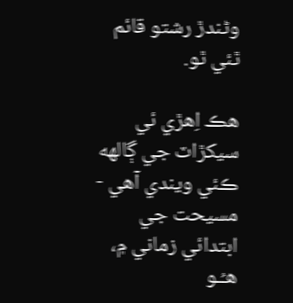وڻندڙ رشتو قائم ٿئي ٿو.

هڪ اِهڙي ئي سيکڙاٽ جي ڳالهه ڪئي ويندي آهي - مسيحت جي ابتدائي زماني ۾، هـُـو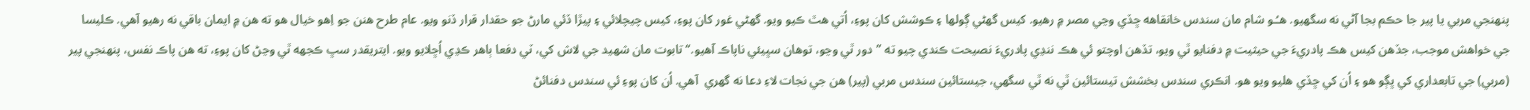پنهنجي مربي يا پير جا حڪم بجا آڻي نه سگهيو. هـُـو شام مان سندس خانقاهه ڇڏي وڃي مصر ۾ رهيو. کيس گهڻي ڳولها ۽ ڪوشش کان پوءِ، اُتي هٿ ڪيو ويو. گهڻي غور کان پوءِ، کيس چيچلائي ۽ پيڙا ڏئي مارڻ جو حقدار قرار ڏنو ويو. عام طرح هنن جو اِهو خيال هو ته هن ۾ ايمان باقي نه رهيو آهي. ڪليسا جي خواهش موجب، جڏهن کيس هڪ پادريءَ جي حيثيت ۾ دفنايو ٿي ويو، تڏهن اوچتو ئي هڪ ننڍي پادريءَ نصيحت ڪندي چيو ته ”دور ٿي وڃو، توهان سڀيئي ناپاڪ آهيو.“ تابوت مان شهيد جي لاش کي، ٽي دفعا ٻاهر ڪڍي اُڇلايو ويو. ايتريقدر سڀ ڪجهه ٿي وڃڻ کان پوءِ، ته هن پاڪ نفس، پنهنجي پير (مربي) جي تابعداري کي ڀڳو هو ۽ اُن کي ڇڏي هليو ويو هو. انڪري سندس بخشش تيستائين ٿي نه ٿي سگهي، جيستائين سندس مربي (پير) هن جي نجات لاءِ دعا نه گهري  آهي. اُن کان پوءِ ئي سندس دفنائڻ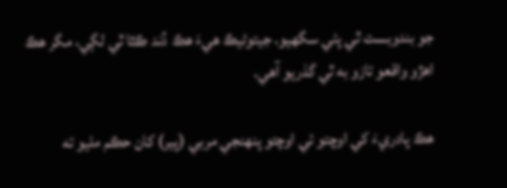جو بندوبست ٿي پئي سگهيو. جيتوڻيڪ هيءَ هڪ ڏند ڪٿا ٿي لڳي، مگر هڪ اهڙو واقعو تازو به ٿي گذريو آهي.

هڪ پادريءَ کي اوچتو ئي اوچتو پنهنجي مربي (پير) کان حڪم مليو ته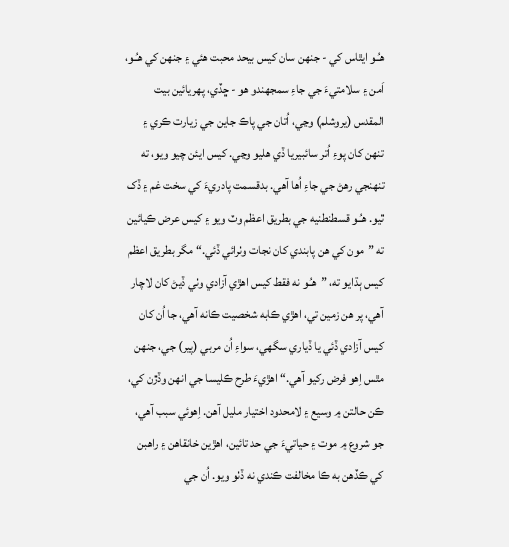هـُـو ايٿاس کي - جنهن سان کيس بيحد محبت هئي ۽ جنهن کي هـُـو، اَمن ۽ سلامتيءَ جي جاءِ سمجهندو هو - ڇڏي، پهريائين بيت المقدس (يروشلم) وڃي، اُتان جي پاڪ جاين جي زيارت ڪري ۽ تنهن کان پوءِ اُتر سائبيريا ڏي هليو وڃي. کيس ايئن چيو ويو، ته تنهنجي رهڻ جي جاءِ اُها آهي. بدقسمت پادريءَ کي سخت غم ۽ ڏک ٿيو. هـُـو قسطنطنيه جي بطريق اعظم وٽ ويو ۽ کيس عرض ڪيائين ته ”مون کي هن پابندي کان نجات وٺرائي ڏئي.“ مگر بطريق اعظم کيس ٻڌايو ته، ”هـُـو نه فقط کيس اهڙي آزادي وٺي ڏيڻ کان لاچار آهي، پر هن زمين تي، اهڙي ڪابه شخصيت ڪانه آهي، جا اُن کان کيس آزادي ڏئي يا ڏياري سگهي، سواءِ اُن مربي (پير) جي، جنهن مٿس اِهو فرض رکيو آهي.“ اهڙيءَ طرح ڪليسا جي انهن وڏڙن کي، ڪن حالتن ۾ وسيع ۽ لامحدود اختيار مليل آهن. اِهوئي سبب آهي، جو شروع ۾ موت ۽ حياتيءَ جي حد تائين، اهڙين خانقاهن ۽ راهبن کي ڪڏهن به ڪا مخالفت ڪندي نه ڏٺو ويو. اُن جي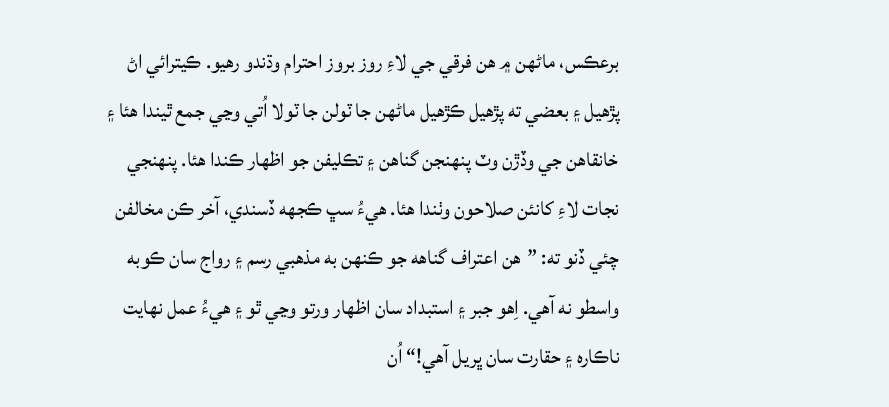برعڪس، ماڻهن ۾ هن فرقي جي لاءِ روز بروز احترام وڌندو رهيو. ڪيترائي اڻ پڙهيل ۽ بعضي ته پڙهيل ڪڙهيل ماڻهن جا ٽولن جا ٽولا اُتي وڃي جمع ٿيندا هئا ۽ خانقاهن جي وڏڙن وٽ پنهنجن گناهن ۽ تڪليفن جو اظهار ڪندا هئا. پنهنجي نجات لاءِ کانئن صلاحون وٺندا هئا. هيءُ سڀ ڪجهه ڏسندي، آخر ڪن مخالفن چئي ڏنو ته: ”هن اعتراف گناهه جو ڪنهن به مذهبي رسم ۽ رواج سان ڪوبه واسطو نه آهي. اِهو جبر ۽ استبداد سان اظهار ورتو وڃي ٿو ۽ هيءُ عمل نهايت ناڪاره ۽ حقارت سان ڀريل آهي!“ اُن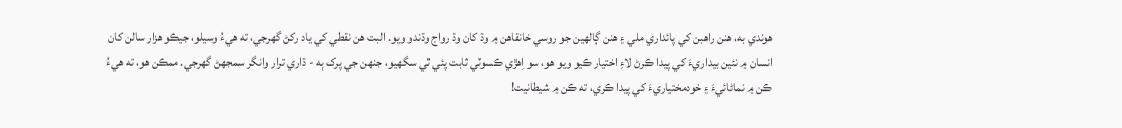هوندي به، هنن راهبن کي پائداري ملي ۽ هنن ڳالهين جو روسي خانقاهن ۾ وڌ کان وڌ رواج وڌندو ويو. البت هن نقطي کي ياد رکڻ گهرجي، ته هيءُ وسيلو، جيڪو هزار سالن کان انسان ۾ نئين بيداريءَ کي پيدا ڪرڻ لاءِ اختيار ڪيو ويو هو، سو اِهڙي ڪسوٽي ثابت پئي ٿي سگهيو، جنهن جي پرک ٻه - ڌاري ترار وانگر سمجهڻ گهرجي. ممڪن هو، ته هيءُ ڪن ۾ نماڻائيءَ ۽ خودمختياريءَ کي پيدا ڪري، ته ڪن ۾ شيطانيت!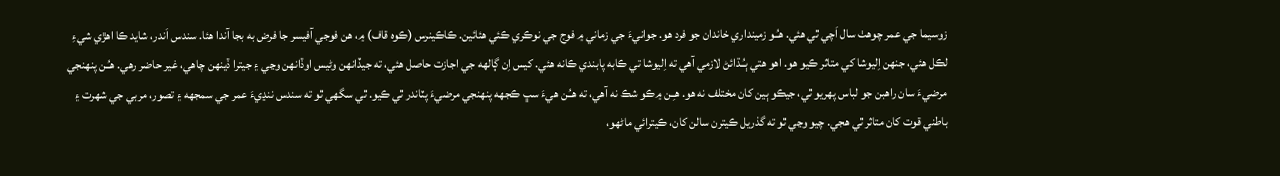زوسيما جي عمر چوهٺ سال اَچي ٿي هئي. هـُـو زمينداري خاندان جو فرد هو. جوانيءَ جي زماني ۾ فوج جي نوڪري ڪئي هئائين. ڪاڪينرس (ڪوه قاف) ۾، هن فوجي آفيسر جا فرض به بجا آندا هئا. سندس اَندر، شايد ڪا اهڙي شيءِ لڪل هئي، جنهن اِليوشا کي متاثر ڪيو هو. اهو هتي ٻـُـڌائڻ لازمي آهي ته اِليوشا تي ڪابه پابندي ڪانه هئي. کيس اِن ڳالهه جي اجازت حاصل هئي، ته جيڏانهن وڻيس اوڏانهن وڃي ۽ جيترا ڏينهن چاهي، غير حاضر رهي. هـُـن پنهنجي مرضيءَ سان راهبن جو لباس پهريو ٿي، جيڪو ٻين کان مختلف نه هو. هـِـن ۾ڪو شڪ نه آهي، ته هـُـن هيءَ سڀ ڪجهه پنهنجي مرضيءَ پٽاندر ٿي ڪيو. ٿي سگهي ٿو ته سندس ننڍيءَ عمر جي سمجهه ۽ تصور، مربي جي شهرت ۽ باطني قوت کان متاثر ٿي هجي. چيو وڃي ٿو ته گذريل ڪيترن سالن کان، ڪيترائي ماڻهو،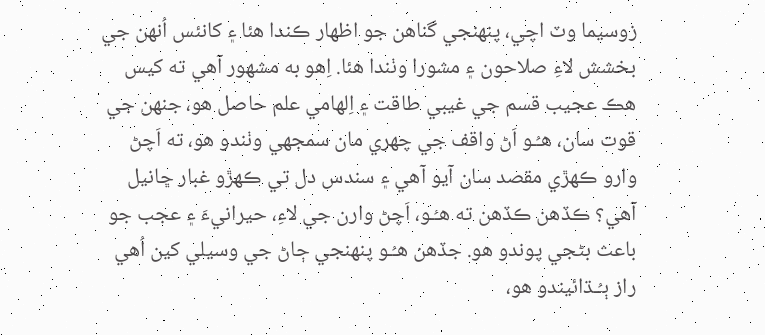زوسيما وٽ اچي، پنهنجي گناهن جو اظهار ڪندا هئا ۽ کانئس اُنهن جي بخشش لاءِ صلاحون ۽ مشورا وٺندا هئا. اِهو به مشهور آهي ته کيس هڪ عجيب قسم جي غيبي طاقت ۽ اِلهامي علم حاصل هو، جنهن جي قوت سان، هـُـو اَڻ واقف جي چهري مان سمجهي وٺندو هو، ته اَچڻ وارو ڪهڙي مقصد سان آيو آهي ۽ سندس دل تي ڪهڙو غبار ڇانيل آهي؟ ڪڏهن ڪڏهن ته هـُـو، اَچڻ وارن جي لاءِ، حيرانيءَ ۽ عجب جو باعث بڻجي پوندو هو. جڏهن هـُـو پنهنجي ڄاڻ جي وسيلي کين اُهي راز ٻـُـڌائيندو هو،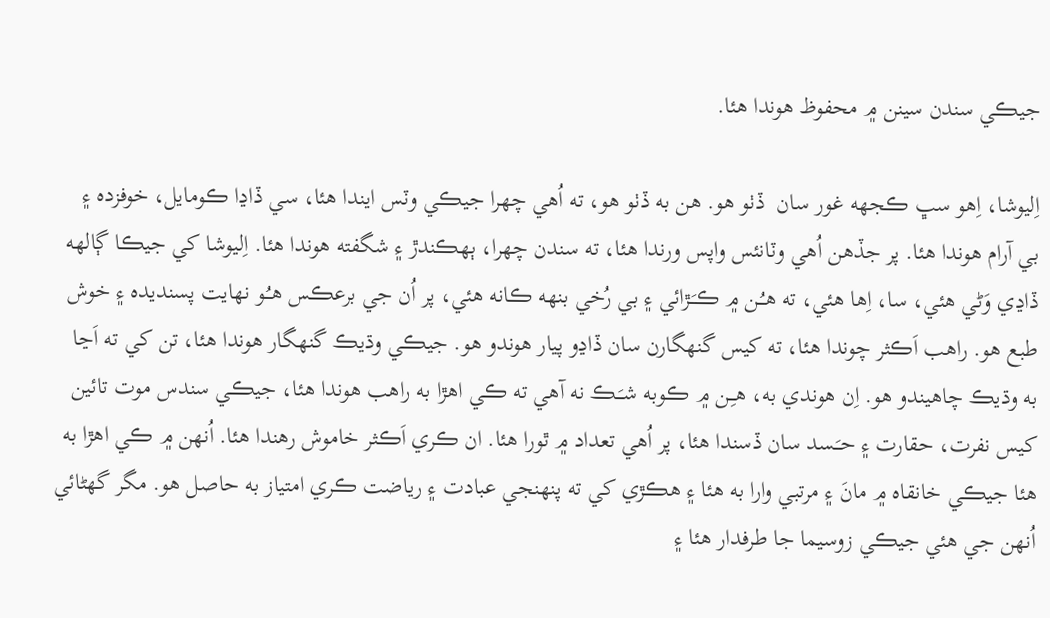جيڪي سندن سينن ۾ محفوظ هوندا هئا.

اِليوشا، اِهو سڀ ڪجهه غور سان  ڏٺو هو. هن به ڏٺو هو، ته اُهي چهرا جيڪي وٽس ايندا هئا، سي ڏاڍا ڪومايل، خوفزده ۽ بي آرام هوندا هئا. پر جڏهن اُهي وٽانئس واپس ورندا هئا، ته سندن چهرا، ٻهڪندڙ ۽ شگفته هوندا هئا. اِليوشا کي جيڪا ڳالهه ڏاڍي وَڻي هئي، سا، اِها هئي، ته هـُـن ۾ ڪـَـڙائي ۽ بي رُخي بنهه ڪانه هئي، پر اُن جي برعڪس هـُـو نهايت پسنديده ۽ خوش طبع هو. راهب اَڪثر چوندا هئا، ته کيس گنهگارن سان ڏاڍو پيار هوندو هو. جيڪي وڌيڪ گنهگار هوندا هئا، تن کي ته اَڃا به وڌيڪ چاهيندو هو. اِن هوندي به، هـِـن ۾ ڪوبه شـَـڪ نه آهي ته ڪي اهڙا به راهب هوندا هئا، جيڪي سندس موت تائين کيس نفرت، حقارت ۽ حـَـسد سان ڏسندا هئا، پر اُهي تعداد ۾ ٿورا هئا. ان ڪري اَڪثر خاموش رهندا هئا. اُنهن ۾ ڪي اهڙا به هئا جيڪي خانقاه ۾ مانَ ۽ مرتبي وارا به هئا ۽ هڪڙي کي ته پنهنجي عبادت ۽ رياضت ڪري امتياز به حاصل هو. مگر گهڻائي اُنهن جي هئي جيڪي زوسيما جا طرفدار هئا ۽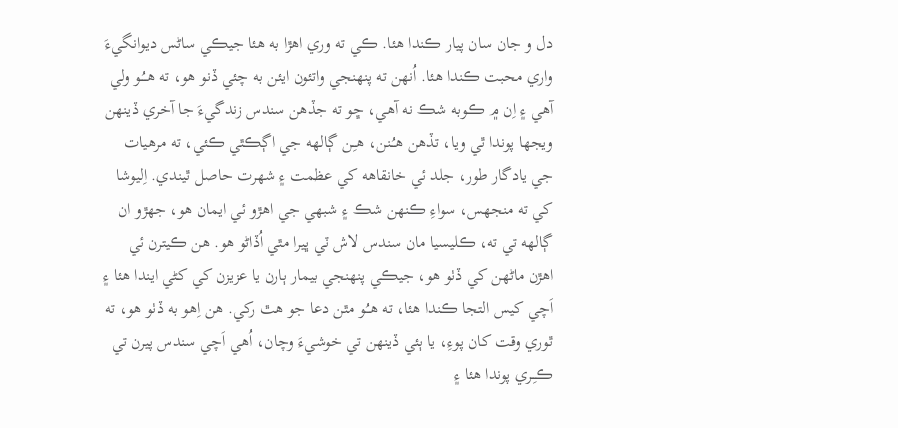دل و جان سان پيار ڪندا هئا. ڪي ته وري اهڙا به هئا جيڪي ساڻس ديوانگيءَ واري محبت ڪندا هئا. اُنهن ته پنهنجي واتئون ايئن به چئي ڏنو هو، ته هــُـو ولي آهي ۽ اِن ۾ ڪوبه شڪ نه آهي، ڇو ته جڏهن سندس زندگيءَ جا آخري ڏينهن ويجها پوندا ٿي ويا، تڏهن هـُـنن، هـِـن ڳالهه جي اڳڪٿي ڪئي، ته مرهيات جي يادگار طور، جلد ئي خانقاهه کي عظمت ۽ شهرت حاصل ٿيندي. اِليوشا کي ته منجهس، سواءِ ڪنهن شڪ ۽ شبهي جي اهڙو ئي ايمان هو، جهڙو ان ڳالهه تي ته، ڪليسيا مان سندس لاش ٽي ڀيرا مٿي اُڏاڻو هو. هن ڪيترن ئي اهڙن ماڻهن کي ڏٺو هو، جيڪي پنهنجي بيمار ٻارن يا عزيزن کي کڻي ايندا هئا ۽ اَچي کيس التجا ڪندا هئا، ته هـُـو مٿن دعا جو هٿ رکي. هن اِهو به ڏٺو هو، ته ٿوري وقت کان پوءِ، يا ٻئي ڏينهن تي خوشيءَ وچان، اُهي اَچي سندس پيرن تي ڪـِـري پوندا هئا ۽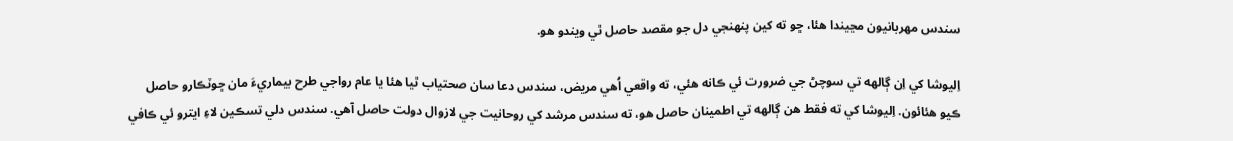سندس مهربانيون مڃيندا هئا، ڇو ته کين پنهنجي دل جو مقصد حاصل ٿي ويندو هو.

اِليوشا کي اِن ڳالهه تي سوچڻ جي ضرورت ئي ڪانه هئي، ته واقعي اُهي مريض، سندس دعا سان صحتياب ٿيا هئا يا عام رواجي طرح بيماريءَ مان ڇوٽڪارو حاصل ڪيو هئائون. اِليوشا کي ته فقط هن ڳالهه تي اطمينان حاصل هو، ته سندس مرشد کي روحانيت جي لازوال دولت حاصل آهي. سندس دلي تسڪين لاءِ ايترو ئي ڪافي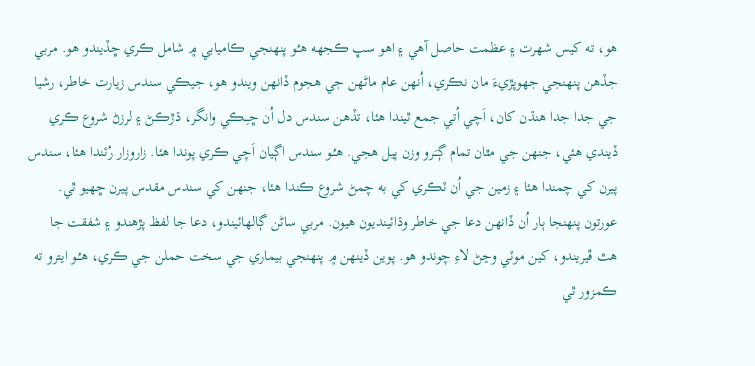هو، ته کيس شهرت ۽ عظمت حاصل آهي ۽ اهو سڀ ڪجهه هـُـو پنهنجي ڪاميابي ۾ شامل ڪري ڇڏيندو هو. مربي جڏهن پنهنجي جهوپڙيءَ مان نڪري، اُنهن عام ماڻهن جي هجوم ڏانهن ويندو هو، جيڪي سندس زيارت خاطر، رشيا جي جدا جدا هنڌن کان، اَچي اُتي جمع ٿيندا هئا، تڏهن سندس دل اُن ڇـِـڪي وانگر، ڌڙڪڻ ۽ لرزڻ شروع ڪري ڏيندي هئي، جنهن جي مٿان تمام ڳـَـرو وزن پيل هجي. هـُـو سندس اڳيان اَچي ڪري پوندا هئا. زاروزار رُئندا هئا، سندس پيرن کي چمندا هئا ۽ زمين جي اُن ٽڪري کي به چمڻ شروع ڪندا هئا، جنهن کي سندس مقدس پيرن ڇهيو ٿي. عورتون پنهنجا ٻار اُن ڏانهن دعا جي خاطر وڌائينديون هيون. مربي ساڻن ڳالهائيندو، دعا جا لفظ پڙهندو ۽ شفقت جا هٿ ڦيريندو، کين موٽي وڃڻ لاءِ چوندو هو. پوين ڏينهن ۾ پنهنجي بيماري جي سخت حملن جي ڪري، هـُـو ايترو ته ڪمزور ٿي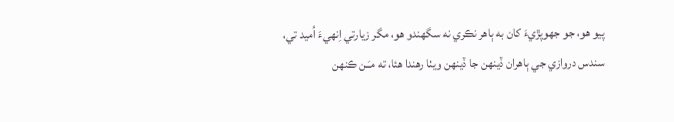پيو هو، جو جهوپڙيءَ کان به ٻاهر نڪري نه سگهندو هو، مگر زيارتي اِنهيءَ اُميد تي، سندس دروازي جي ٻاهران ڏينهن جا ڏينهن ويٺا رهندا هئا، ته مـَـن ڪنهن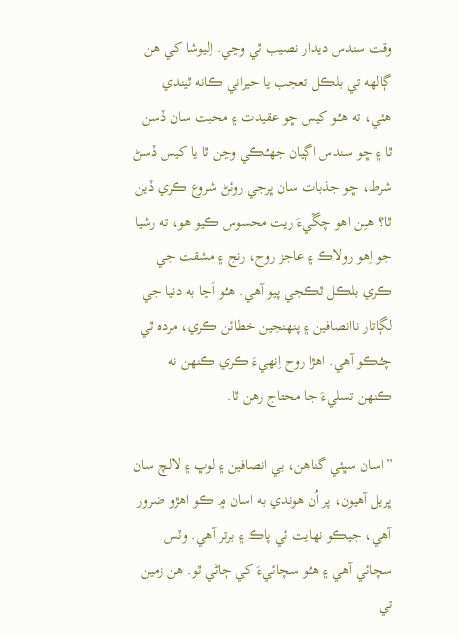وقت سندس ديدار نصيب ٿي وڃي. اِليوشا کي هن ڳالهه تي بلڪل تعجب يا حيراني ڪانه ٿيندي هئي، ته هـُـو کيس ڇو عقيدت ۽ محبت سان ڏسن ٿا ۽ ڇو سندس اڳيان جهـُـڪي وڃن ٿا يا کيس ڏسڻ شرط، ڇو جذبات سان ڀرجي روئڻ شروع ڪري ڏين ٿا؟ هـِـن اهو چڱيءَ ريت محسوس ڪيو هو، ته رشيا جو اِهو رولاڪ ۽ عاجز روح، رنج ۽ مشقت جي ڪري بلڪل ٿڪجي پيو آهي. هـُـو اَڃا به دنيا جي لڳاتار ناانصافين ۽ پنهنجين خطائن ڪري، مرده ٿي چـُـڪو آهي. اهڙا روح اِنهيءَ ڪري ڪنهن نه ڪنهن تسليءَ جا محتاج رهن ٿا.

”اسان سڀئي گناهن، بي انصافين ۽ لوڀ ۽ لالـچ سان ڀريل آهيون، پر اُن هوندي به اسان ۾ ڪو اهڙو ضرور آهي، جيڪو نهايت ئي پاڪ ۽ برتر آهي. وٽس سچائي آهي ۽ هـُـو سچائيءَ کي ڄاڻي ٿو. هن زمين تي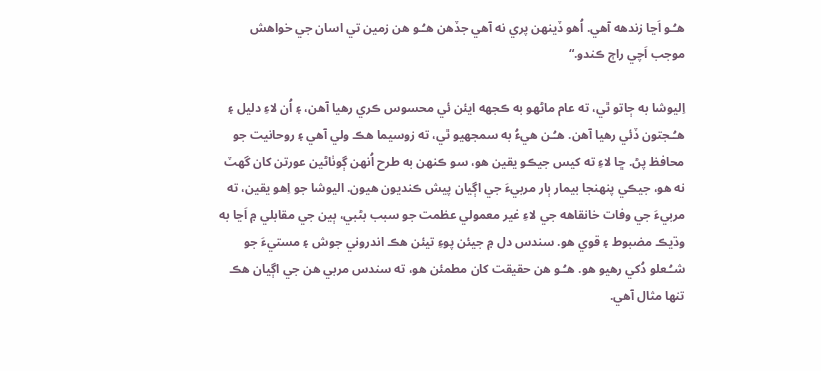هـُـو اَڃا زندهه آهي. اُهو ڏينهن پري نه آهي جڏهن هـُـو هن زمين تي اسان جي خواهش موجب اَچي راڄ ڪندو.“

اِليوشا به ڄاتو ٿي، ته عام ماڻهو به ڪجهه ايئن ئي محسوس ڪري رهيا آهن، ۽ اُن لاءِ دليل ۽ هـُـجتون ڏئي رهيا آهن. هـُـن هيءُ به سمجهيو ٿي، ته زوسيما هڪ ولي آهي ۽ روحانيت جو محافظ پڻ. ڇا لاءِ ته کيس جيڪو يقين هو، سو ڪنهن به طرح اُنهن ڳوٺاڻين عورتن کان گهٽ نه هو، جيڪي پنهنجا بيمار ٻار مربيءَ جي اڳيان پيش ڪنديون هيون. اليوشا جو اِهو يقين، ته مربيءَ جي وفات خانقاهه جي لاءِ غير معمولي عظمت جو سبب بڻبي، ٻين جي مقابلي ۾ اَڃا به وڌيڪ مضبوط ۽ قوي هو. سندس دل ۾ جيئن پوءِ تيئن هڪ اندروني جوش ۽ مستيءَ جو شـُـعلو دُکي رهيو هو. هـُـو هن حقيقت کان مطمئن هو، ته سندس مربي هن جي اڳيان هڪ تنها مثال آهي.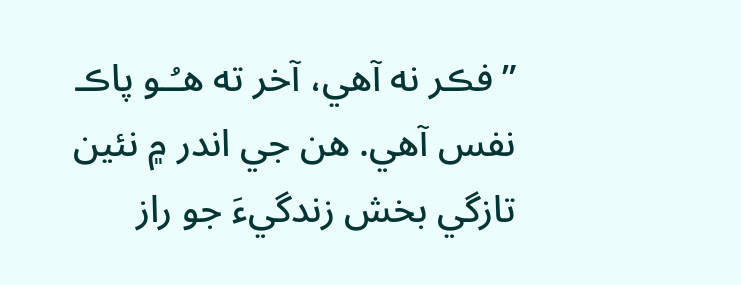”فڪر نه آهي، آخر ته هـُـو پاڪ نفس آهي. هن جي اندر ۾ نئين تازگي بخش زندگيءَ جو راز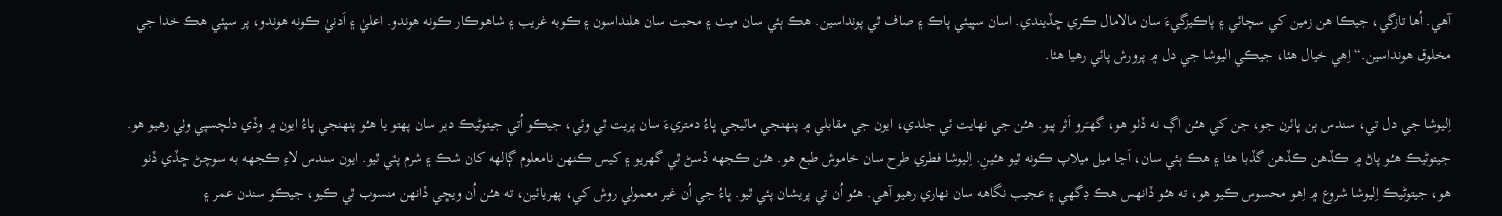آهي. اُها تازگي، جيڪا هن زمين کي سچائي ۽ پاڪيزگيءَ سان مالامال ڪري ڇڏيندي. اسان سڀيئي پاڪ ۽ صاف ٿي پونداسين. هڪ ٻئي سان ميٺ ۽ محبت سان هلنداسون ۽ ڪوبه غريب ۽ شاهوڪار ڪونه هوندو. اعليٰ ۽ اَدنيٰ ڪونه هوندو، پر سڀئي هڪ خدا جي مخلوق هونداسين.“ اِهي خيال هئا، جيڪي اليوشا جي دل ۾ پرورش پائي رهيا هئا.

اِليوشا جي دل تي، سندس ٻن ڀائرن جو، جن کي هـُـن اڳ نه ڏٺو هو، گهـَـرو اَثر پيو. هـُـن جي نهايت ئي جلدي، ايون جي مقابلي ۾ پنهنجي ماٽيجي ڀاءُ دمتريءَ سان پريت ٿي وئي، جيڪو اُتي جيتوڻيڪ دير سان پهتو يا هـُـو پنهنجي ڀاءُ ايون ۾ وڏي دلچسپي وٺي رهيو هو. جيتوڻيڪ هـُـو پاڻ ۾ ڪڏهن ڪڏهن گڏبا هئا ۽ هڪ ٻئي سان، اَڃا ميل ميلاپ ڪونه ٿيو هـُـينِ. اِليوشا فطري طرح سان خاموش طبع هو. هـُـن ڪجهه ڏسڻ ٿي گهريو ۽ کيس ڪنهن نامعلوم ڳالهه کان شڪ ۽ شرم پئي ٿيو. ايون سندس لاءِ ڪجهه به سوچڻ ڇڏي ڏنو هو، جيتوڻيڪ اِليوشا شروع ۾ اِهو محسوس ڪيو هو، ته هـُـو ڏانهس هڪ ڊگهي ۽ عجيب نگاهه سان نهاري رهيو آهي. هـُـو اُن تي پريشان پئي ٿيو. ڀاءُ جي اُن غير معمولي روش کي، پهريائين، ته هـُـن اُن ويڇي ڏانهن منسوب ٿي ڪيو، جيڪو سندن عمر ۽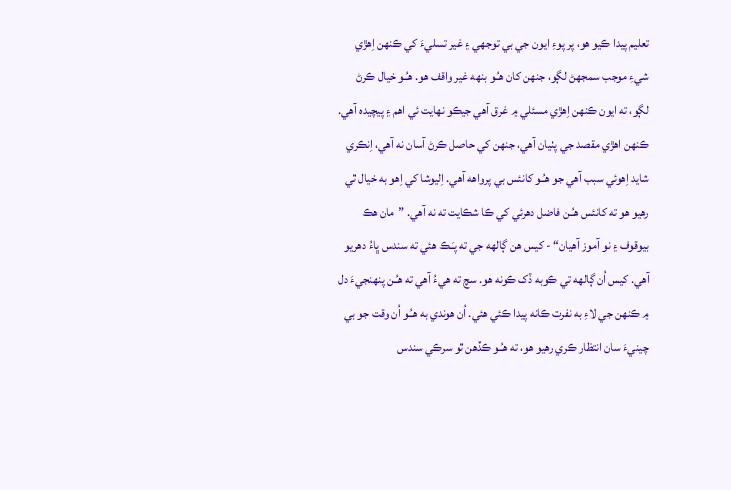تعليم پيدا ڪيو هو، پر پوءِ ايون جي بي توجهي ۽ غير تسليءَ کي ڪنهن اِهڙي شيءِ موجب سمجهڻ لڳو، جنهن کان هـُـو بنهه غير واقف هو. هـُـو خيال ڪرڻ لڳو، ته ايون ڪنهن اِهڙي مسئلي ۾ غرق آهي جيڪو نهايت ئي اهم ۽ پيچيده آهي. ڪنهن اهڙي مقصد جي پٺيان آهي، جنهن کي حاصل ڪرڻ آسان نه آهي، اِنڪري شايد اِهوئي سبب آهي جو هـُـو کانئس بي پرواهه آهي. اِليوشا کي اِهو به خيال ٿي رهيو هو ته کانئس هـُـن فاضل دهرئي کي ڪا شڪايت ته نه آهي. ”مان هڪ بيوقوف ۽ نو آموز آهيان“ - کيس هن ڳالهه جي ته پـَـڪ هئي ته سندس ڀاءُ دهريو آهي. کيس اُن ڳالهه تي ڪوبه ڏک ڪونه هو. سچ ته هيءُ آهي ته هـُـن پنهنجيءَ دل ۾ ڪنهن جي لاءِ به نفرت ڪانه پيدا ڪئي هئي. اُن هوندي به هـُـو اُن وقت جو بي چينيءَ سان انتظار ڪري رهيو هو، ته هـُـو ڪڏهن ٿو سرڪي سندس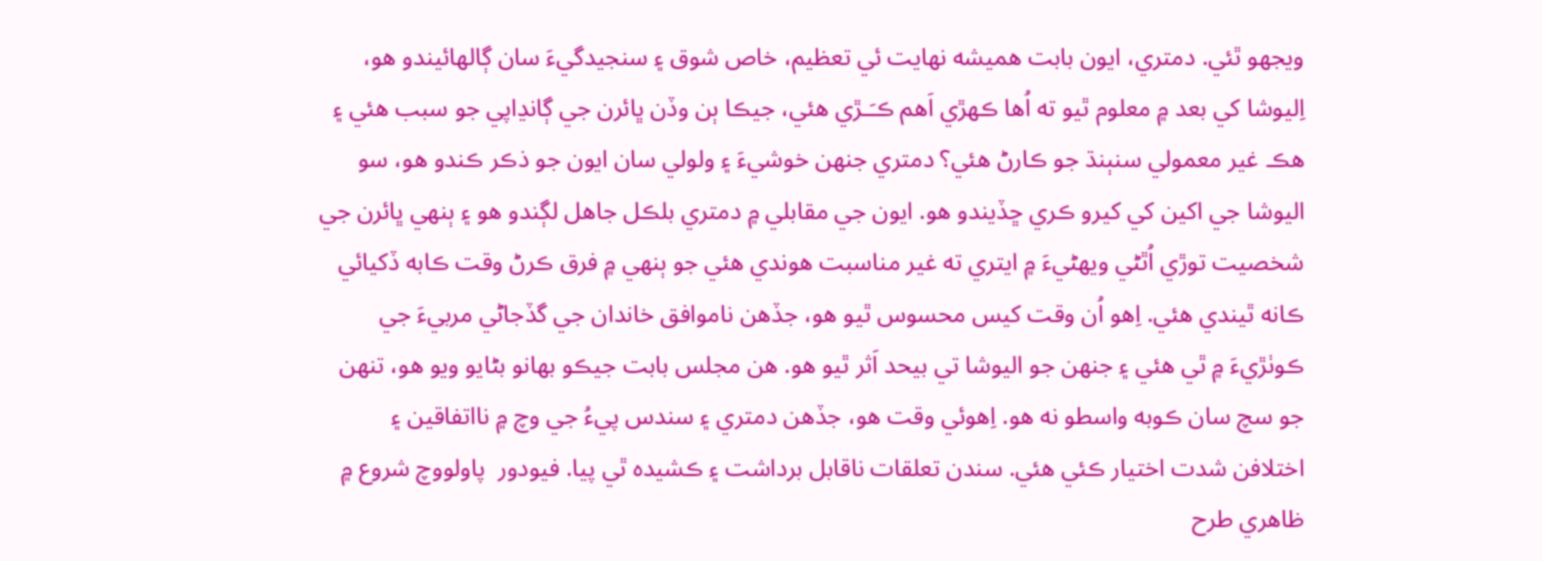ويجهو ٿئي. دمتري، ايون بابت هميشه نهايت ئي تعظيم، خاص شوق ۽ سنجيدگيءَ سان ڳالهائيندو هو، اِليوشا کي بعد ۾ معلوم ٿيو ته اُها ڪهڙي اَهم ڪـَـڙي هئي، جيڪا ٻن وڏن ڀائرن جي ڳانڍاپي جو سبب هئي ۽ هڪ غير معمولي سنٻنڌ جو ڪارڻ هئي؟ دمتري جنهن خوشيءَ ۽ ولولي سان ايون جو ذڪر ڪندو هو، سو اليوشا جي اکين کي کيرو ڪري ڇڏيندو هو. ايون جي مقابلي ۾ دمتري بلڪل جاهل لڳندو هو ۽ ٻنهي ڀائرن جي شخصيت توڙي اُٿڻي ويهڻيءَ ۾ ايتري ته غير مناسبت هوندي هئي جو ٻنهي ۾ فرق ڪرڻ وقت ڪابه ڏکيائي ڪانه ٿيندي هئي. اِهو اُن وقت کيس محسوس ٿيو هو، جڏهن ناموافق خاندان جي گڏجاڻي مربيءَ جي ڪوٺڙيءَ ۾ ٿي هئي ۽ جنهن جو اليوشا تي بيحد اَثر ٿيو هو. هن مجلس بابت جيڪو بهانو بڻايو ويو هو، تنهن جو سچ سان ڪوبه واسطو نه هو. اِهوئي وقت هو، جڏهن دمتري ۽ سندس پيءُ جي وچ ۾ نااتفاقين ۽ اختلافن شدت اختيار ڪئي هئي. سندن تعلقات ناقابل برداشت ۽ ڪشيده ٿي پيا. فيودور  پاولووچ شروع ۾ ظاهري طرح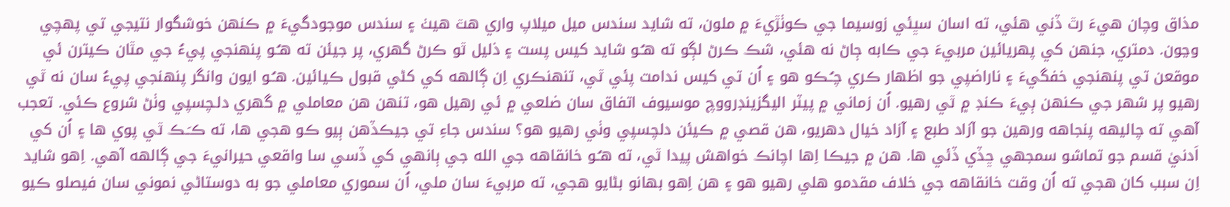مذاق وچان هيءَ رٿ ڏني هئي، ته اسان سڀئي زوسيما جي ڪوٺڙيءَ ۾ ملون، ته شايد سندس ميل ميلاپ واري هٿ هيٺ ۽ سندس موجودگيءَ ۾ ڪنهن خوشگوار نتيجي تي پهچي وڃون. دمتري، جنهن کي پهريائين مربيءَ جي ڪابه ڄاڻ نه هئي، شڪ ڪرڻ لڳو ته هـُـو شايد کيس پست ۽ ذليل ٿو ڪرڻ گهري، پر جيئن ته هـُـو پنهنجي پيءُ جي مٿان ڪيترن ئي موقعن تي پنهنجي خفگيءَ ۽ ناراضپي جو اظهار ڪري چـُـڪو هو ۽ اُن تي کيس ندامت پئي ٿي، تنهنڪري اِن ڳالهه کي کڻي قبول ڪيائين. هـُـو ايون وانگر پنهنجي پيءُ سان نه ٿي رهيو پر شهر جي ڪنهن ٻيءَ ڪنڊ ۾ ٿي رهيو. اُن زماني ۾ پيٽر اليگزينڊرووچ موسيوف اتفاق سان ضلعي ۾ ئي رهيل هو، تنهن هن معاملي ۾ گهري دلـچسپي وٺڻ شروع ڪئي. تعجب آهي ته چاليهه پنجاهه ورهين جو آزاد طبع ۽ آزاد خيال دهريو، هن قصي ۾ ڪيئن دلچسپي وٺي رهيو هو؟ سندس جاءِ تي جيڪڏهن ٻيو ڪو هجي ها، ته ڪـَـڪ ٿي پوي ها ۽ اُن کي اَدنيٰ قسم جو تماشو سمجهي ڇڏي ڏئي ها. هن ۾ جيڪا اِها اچانڪ خواهش پيدا ٿي، ته هـُـو خانقاهه جي الله جي ٻانهي کي ڏسي سا واقعي حيرانيءَ جي ڳالهه آهي. اِهو شايد اِن سبب کان هجي ته اُن وقت خانقاهه جي خلاف مقدمو هلي رهيو هو ۽ هن اِهو بهانو بڻايو هجي، ته مربيءَ سان ملي، اُن سموري معاملي جو به دوستاڻي نموني سان فيصلو ڪيو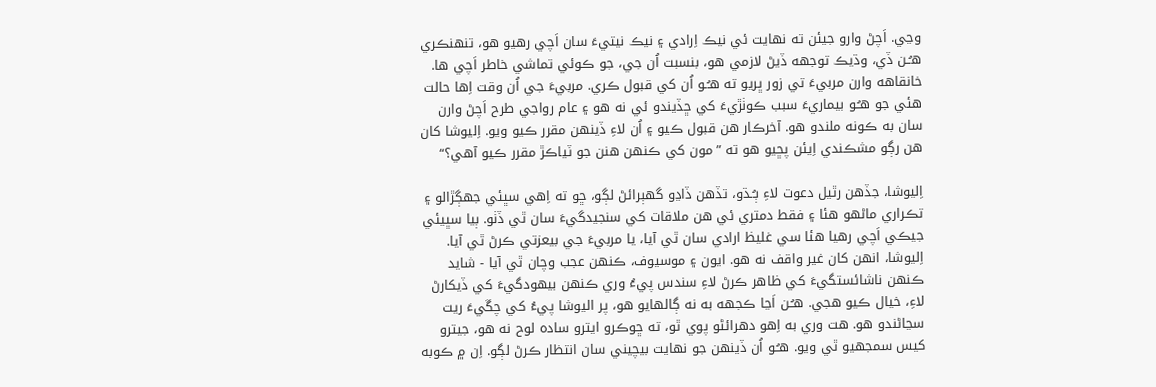وڃي. اَچڻ وارو جيئن ته نهايت ئي نيڪ اِرادي ۽ نيڪ نيتيءَ سان اَچي رهيو هو، تنهنڪري هـُـن ڏي، وڌيڪ توجهه ڏيڻ لازمي هو، بنسبت اُن جي، جو ڪوئي تماشي خاطر اَچي ها. خانقاهه وارن مربيءَ تي زور ڀريو ته هـُـو اُن کي قبول ڪري. مربيءَ جي اُن وقت اِها حالت هئي جو هـُـو بيماريءَ سبب ڪوٺڙيءَ کي ڇڏيندو ئي نه هو ۽ عام رواجي طرح اَچڻ وارن سان به ڪونه ملندو هو. آخرڪار هن قبول ڪيو ۽ اُن لاءِ ڏينهن مقرر ڪيو ويو. اِليوشا کان هن رڳو مشڪندي اِيئن پڇيو هو ته ”مون کي ڪنهن هنن جو ٽياڪڙ مقرر ڪيو آهي؟“

اِليوشا، جڏهن رٿيل دعوت لاءِ ٻـُـڌو، تڏهن ڏاڍو گهٻرائڻ لڳو، ڇو ته اِهي سڀئي جهڳڙالو ۽ تڪراري ماڻهو هئا ۽ فقط دمتري ئي هن ملاقات کي سنجيدگيءَ سان ٿي ڏٺو. ٻيا سڀيئي جيڪي اَچي رهيا هئا سي غليظ ارادي سان ٿي آيا، يا مربيءَ جي بيعزتي ڪرڻ ٿي آيا. اِليوشا، انهن کان غير واقف نه هو. ايون ۽ موسيوف، ڪنهن عجب وچان ٿي آيا - شايد ڪنهن ناشائستگيءَ کي ظاهر ڪرڻ لاءِ سندس پيءُ وري ڪنهن بيهودگيءَ کي ڏيکارڻ لاءِ، خيال ڪيو هجي. هـُـن اَڃا ڪجهه به نه ڳالهايو هو، پر اليوشا پيءُ کي چڱيءَ ريت سڃاڻندو هو. هت وري به اِهو دهرائڻو پوي ٿو، ته ڇوڪرو ايترو ساده لوح نه هو، جيترو کيس سمجهيو ٿي ويو. هـُـو اُن ڏينهن جو نهايت بيچيني سان انتظار ڪرڻ لڳو. اِن ۾ ڪوبه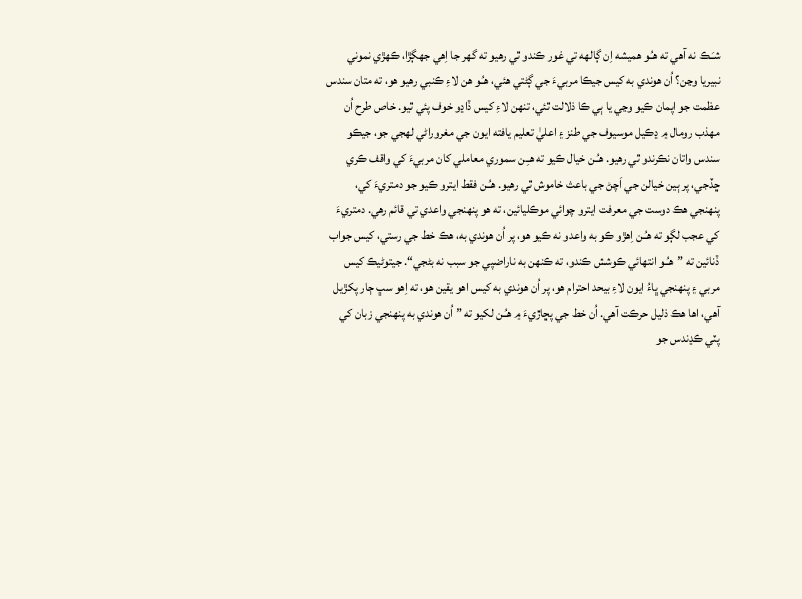شـَـڪ نه آهي ته هـُـو هميشه اِن ڳالهه تي غور ڪندو ٿي رهيو ته گهر جا اِهي جهڳڙا، ڪهڙي نموني نبيريا وڃن؟ اُن هوندي به کيس جيڪا مربيءَ جي ڳڻتي هئي، هـُـو هن لاءِ ڪنبي رهيو هو، ته متان سندس عظمت جو اپمان ڪيو وڃي يا ٻي ڪا ذلالت ٿئي، تنهن لاءِ کيس ڏاڍو خوف پئي ٿيو. خاص طرح اُن مهذب رومال ۾ ڍڪيل موسيوف جي طنز ۽ اعليٰ تعليم يافته ايون جي مغروراڻي لهجي جو، جيڪو سندس واتان نڪرندو ٿي رهيو. هـُـن خيال ڪيو ته هـِـن سموري معاملي کان مربيءَ کي واقف ڪري ڇڏجي، پر ٻين خيالن جي اَچڻ جي باعث خاموش ٿي رهيو. هـُـن فقط ايترو ڪيو جو دمتريءَ کي، پنهنجي هڪ دوست جي معرفت ايترو چوائي موڪليائين، ته هو پنهنجي واعدي تي قائم رهي. دمتريءَ کي عجب لڳو ته هـُـن اِهڙو ڪو به واعدو نه ڪيو هو، پر اُن هوندي به، هڪ خط جي رستي، کيس جواب ڏنائين ته ”هـُـو انتهائي ڪوشش ڪندو، ته ڪنهن به ناراضپي جو سبب نه بڻجي“. جيتوڻيڪ کيس مربي ۽ پنهنجي ڀاءُ ايون لاءِ بيحد احترام هو، پر اُن هوندي به کيس اهو يقين هو، ته اِهو سڀ ڄار پکڙيل آهي، اها هڪ ذليل حرڪت آهي. اُن خط جي پڇاڙيءَ ۾ هـُـن لکيو ته ” اُن هوندي به پنهنجي زبان کي پٽي ڪڍندس جو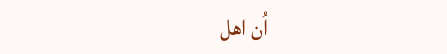اُن اهل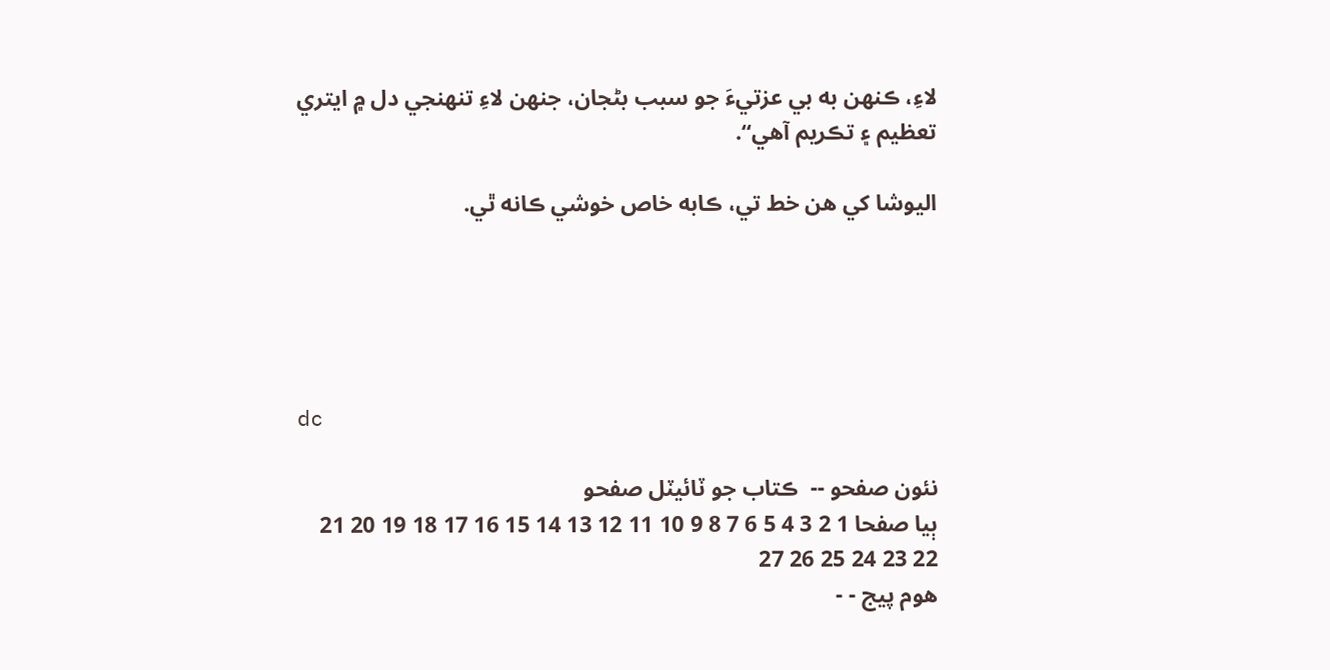لاءِ، ڪنهن به بي عزتيءَ جو سبب بڻجان، جنهن لاءِ تنهنجي دل ۾ ايتري تعظيم ۽ تڪريم آهي“.

اليوشا کي هن خط تي، ڪابه خاص خوشي ڪانه ٿي.





dc

نئون صفحو --  ڪتاب جو ٽائيٽل صفحو
ٻيا صفحا 1 2 3 4 5 6 7 8 9 10 11 12 13 14 15 16 17 18 19 20 21 22 23 24 25 26 27
هوم پيج - -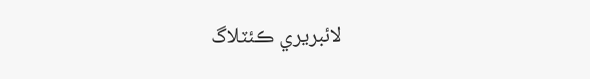لائبريري ڪئٽلاگ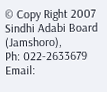© Copy Right 2007
Sindhi Adabi Board (Jamshoro),
Ph: 022-2633679 Email: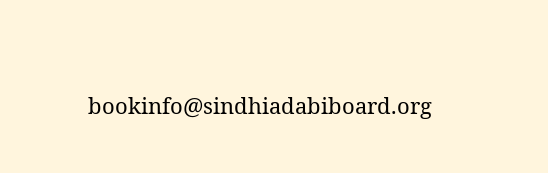bookinfo@sindhiadabiboard.org